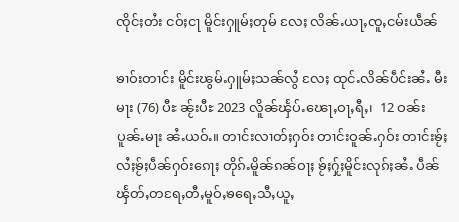ၸိုင်ႈတႆး ငဝ်ႈငႃ မိူင်းႁူမ်ႈတုမ် လႄႈ လိၼ်ႉယႃႇၸူႇငမ်းယဵၼ်

ၶၢဝ်းတၢင်း မိူင်းၽွမ်ႉႁူမ်ႈသၼ်လွႆ လႄႈ ထုင်ႉလိၼ်ပဵင်းၼႆႉ မီးမႃး (76) ပီႊ ၼႂ်းပီႊ 2023 လိူၼ်ၾႅပ်ႉၽေႃႇဝႃႇရီႇ၊  12 ဝၼ်း ပူၼ်ႉမႃး ၼႆႉယဝ်ႉ။ တၢင်းလၢတ်ႈႁဝ်း တၢင်းဝူၼ်ႉႁဝ်း တၢင်းၶႂ်ႈလႆႈၶႂ်ႈပဵၼ်ႁဝ်းၵေႃႈ တိုၵ်ႉမိူၼ်ၵၼ်ဝႃႈ ၶႂ်ႈႁႂ်ႈမိူင်းလုၵ်ႈၼႆႉ ပဵၼ်ၾႅတ်ႇတရႄႇတီႇမူဝ်ႇၶရေႇသီႇယူႇ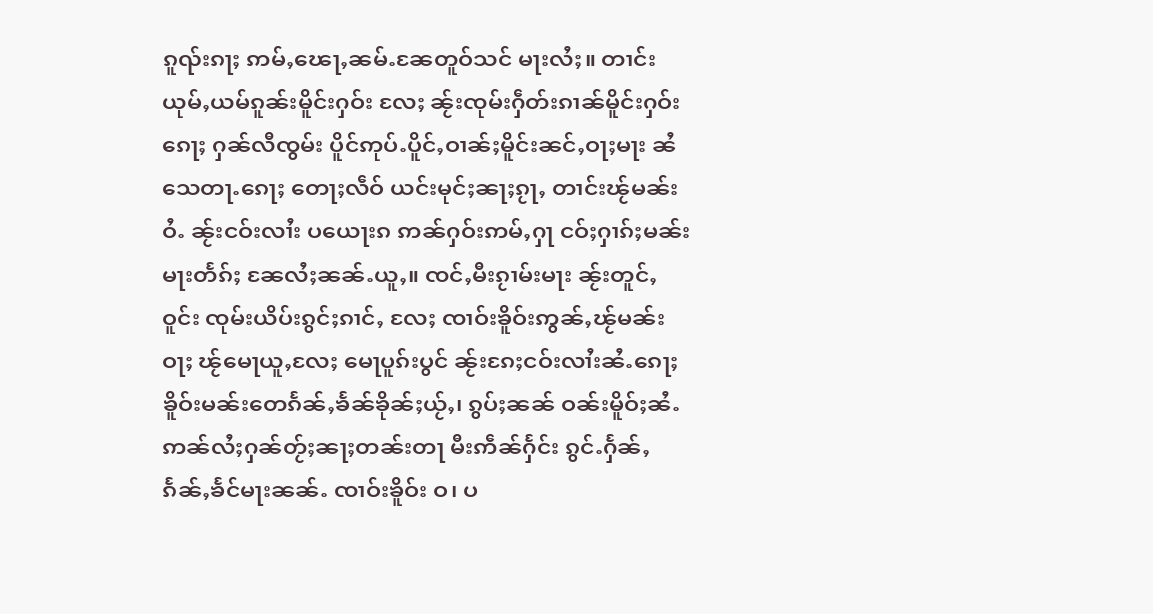ၵူၺ်းၵႃႈ ဢမ်ႇၽေႃႇၼမ်ႉၼႄတူဝ်သင် မႃးလႆႈ။ တၢင်းယုမ်ႇယမ်ၵူၼ်းမိူင်းႁဝ်း လႄႈ ၼႂ်းၸုမ်းႁဵတ်းၵၢၼ်မိူင်းႁဝ်းၵေႃႈ ႁၼ်လီၸွမ်း ပိူင်ဢုပ်ႉပိူင်ႇဝၢၼ်ႈမိူင်းၼင်ႇဝႃႈမႃး ၼႆသေတႃႉၵေႃႈ တေႃႈလဵဝ် ယင်းမုင်ႈၼႃႈၵႂႃႇ တၢင်းၽႂ်မၼ်းဝႆႉ ၼႂ်းငဝ်းလၢႆး ပယေႃးၵ ဢၼ်ႁဝ်းဢမ်ႇႁႃ ငဝ်ႈႁၢၵ်ႈမၼ်းမႃးတႅၵ်ႈ ၼႄလႆႈၼၼ်ႉယူႇ။ ၸင်ႇမီးၵႂၢမ်းမႃး ၼႂ်းတူင်ႇဝူင်း ၸုမ်းယိပ်းၵွင်ႈၵၢင်ႇ လႄႈ ၸၢဝ်းၶိူဝ်းဢွၼ်ႇၽႂ်မၼ်းဝႃႈ ၽႂ်မေႃယူႇလႄႈ မေႃပူၵ်းပွင် ၼႂ်းၵႄႈငဝ်းလၢႆးၼႆႉၵေႃႈ ၶိူဝ်းမၼ်းတေၵႅၼ်ႇၶႅၼ်ၶိုၼ်ႈယႂ်ႇ၊ ၵွပ်ႈၼၼ် ဝၼ်းမိူဝ်ႈၼႆႉ ဢၼ်လႆႈႁၼ်တႂ်ႈၼႃႈတၼ်းတႃ မီးဢဵၼ်ႁႅင်း ၵွင်ႉႁႅၼ်ႇ ၵႅၼ်ႇၶႅင်မႃးၼၼ်ႉ ၸၢဝ်းၶိူဝ်း ဝ၊ ပ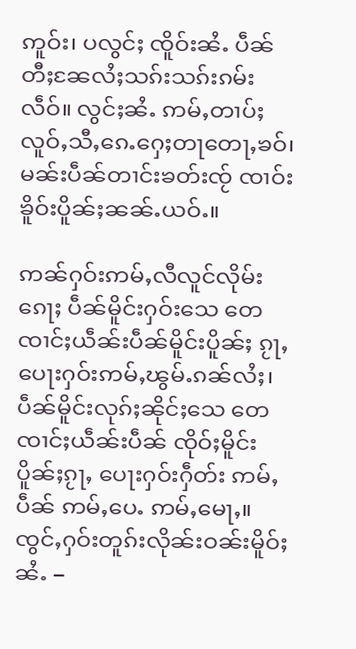ဢူဝ်း၊ ပလွင်ႈ ၸိူဝ်းၼႆႉ ပဵၼ်တီႈၼႄလႆႈသၵ်းသၵ်းၵမ်းလဵဝ်။ လွင်ႈၼႆႉ ဢမ်ႇတၢပ်ႈလူဝ်ႇသီႇၵေႉႁေႈတႃတေႃႇၶဝ်၊ မၼ်းပဵၼ်တၢင်းၶတ်းၸႂ် ၸၢဝ်းၶိူဝ်းပိူၼ်ႈၼၼ်ႉယဝ်ႉ။

ဢၼ်ႁဝ်းဢမ်ႇလီလူင်လိုမ်းၵေႃႈ ပဵၼ်မိူင်းႁဝ်းသေ တေၸၢင်ႈယဵၼ်းပဵၼ်မိူင်းပိူၼ်ႈ ၵႂႃႇ ပေႃးႁဝ်းဢမ်ႇၽွမ်ႉၵၼ်လႆႈ၊ ပဵၼ်မိူင်းလုၵ်ႈၼိုင်ႈသေ တေၸၢင်ႈယဵၼ်းပဵၼ် ၸိုဝ်ႈမိူင်းပိူၼ်ႈၵႂႃႇ ပေႃးႁဝ်းႁဵတ်း ဢမ်ႇပဵၼ် ဢမ်ႇပေႉ ဢမ်ႇမေႃႇ။ ၸွင်ႇႁဝ်းတူၵ်းလိုၼ်းဝၼ်းမိူဝ်ႈၼႆႉ −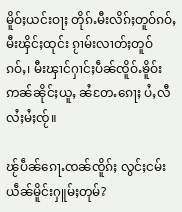မိူဝ်ႈယင်းဝႃႈ တိုၵ်ႉမီးလိၵ်ႈတူဝ်ၵဝ်ႇ မီးၾိင်ႈထုင်း ၵႂၢမ်းလၢတ်ႈတူဝ်ၵဝ်ႇ၊ မီးၾၢင်ႁၢင်ႈပဵၼ်ၸိူဝ်ႉၶိူဝ်းဢၼ်ၼိုင်ႈယူႇ ၼႆတႄႉၵေႃႈ ပႆႇလီလႆႈမႆႈၸႂ်။

ၽႂ်ပဵၼ်ၵေႃႉၸၼ်ၸိူၵ်ႈ လွင်ႈငမ်းယဵၼ်မိူင်းႁူမ်ႈတုမ်?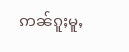ဢၼ်ၵူႈမူႇ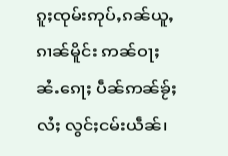ၵူႈၸုမ်းဢုပ်ႇၵၼ်ယူႇ ၵၢၼ်မိူင်း ဢၼ်ဝႃႈၼႆႉၵေႃႈ ပဵၼ်ဢၼ်ၶႂ်ႈလႆႈ လွင်ႈငမ်းယဵၼ်၊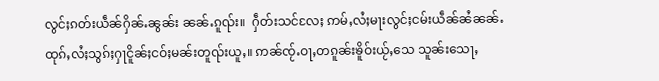လွင်ႈၵတ်းယဵၼ်ႁိၼ်ႉၼွၼ်း ၼၼ်ႉၵူၺ်း။  ႁဵတ်းသင်လႄႈ ဢမ်ႇလႆႈမႃးလွင်ႈငမ်းယဵၼ်ၼႆၼၼ်ႉ ထုၵ်ႇလႆႈသွၵ်ႈႁႃငိူၼ်ႈငဝ်ႈမၼ်းတူၺ်းယူႇ။ ဢၼ်ၸႂ်ႉဝႃႇတၵူၼ်းၶိူဝ်းယႂ်ႇသေ သူၼ်းသေႃႇ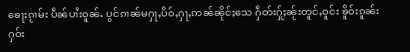ၶေႃႈၵႂၢမ်း ပဵၼ်ပၢႆးဝူၼ်ႉ ပွင်ၵၢၼ်မႁႃႇပိဝ်ႇႁႃႇဢၼ်ၼိုင်ႈသေ ႁဵတ်းႁႂ်ႈၼႂ်းတူင်ႇဝူင်း ၶိူဝ်းၵူၼ်းႁဝ်း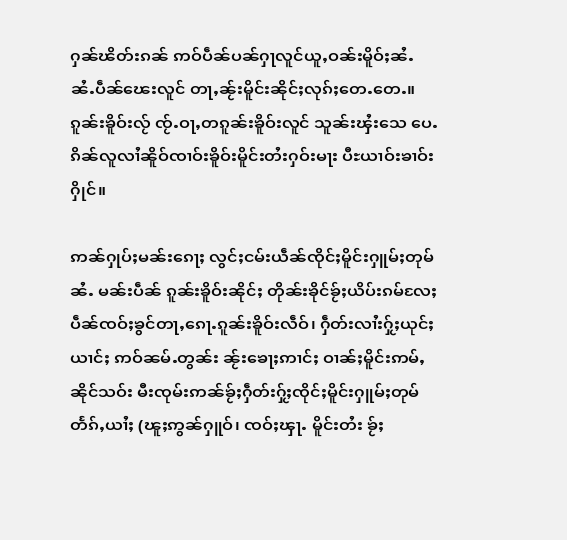ႁၼ်ၽိတ်းၵၼ် ဢဝ်ပဵၼ်ပၼ်ႁႃလူင်ယူႇဝၼ်းမိူဝ်ႈၼႆႉ ၼႆႉပဵၼ်ၽေးလူင် တႃႇၼႂ်းမိူင်းၼိုင်ႈလုၵ်ႈတေႉတေႉ။ ၵူၼ်းၶိူဝ်းလႂ် ၸႂ်ႉဝႃႇတၵူၼ်းၶိူဝ်းလူင် သူၼ်းၾႆးသေ ပေႉၵိၼ်လူလၢႆၼိူဝ်ၸၢဝ်းၶိူဝ်းမိူင်းတႆးႁဝ်းမႃး ပီႊယၢဝ်းၶၢဝ်းႁိုင်။

ဢၼ်ႁုပ်ႈမၼ်းၵေႃႈ လွင်ႈငမ်းယဵၼ်ၸိုင်ႈမိူင်းႁူမ်ႈတုမ်ၼႆႉ မၼ်းပဵၼ် ၵူၼ်းၶိူဝ်းၼိုင်ႈ တိုၼ်းၶိုင်ၶႂ်ႈယိပ်းၵမ်လႄႈ ပဵၼ်ၸဝ်ႈၶွင်တႃႇၵေႃႉၵူၼ်းၶိူဝ်းလဵဝ်၊ ႁဵတ်းလၢႆးႁႂ်ႈယုင်ႈယၢင်ႈ ဢဝ်ၼမ်ႉတွၼ်း ၼႂ်းၶေႃႈဢၢင်ႈ ဝၢၼ်ႈမိူင်းဢမ်ႇၼိုင်သဝ်း မီးၸုမ်းဢၼ်ၶႂ်ႈႁဵတ်းႁႂ်ႈၸိုင်ႈမိူင်းႁူမ်ႈတုမ်တႅၵ်ႇယၢႆႈ (ၽူႈဢွၼ်ႁူဝ်၊ ၸဝ်ႈၾႃႉ မိူင်းတႆး ၶႂ်ႈ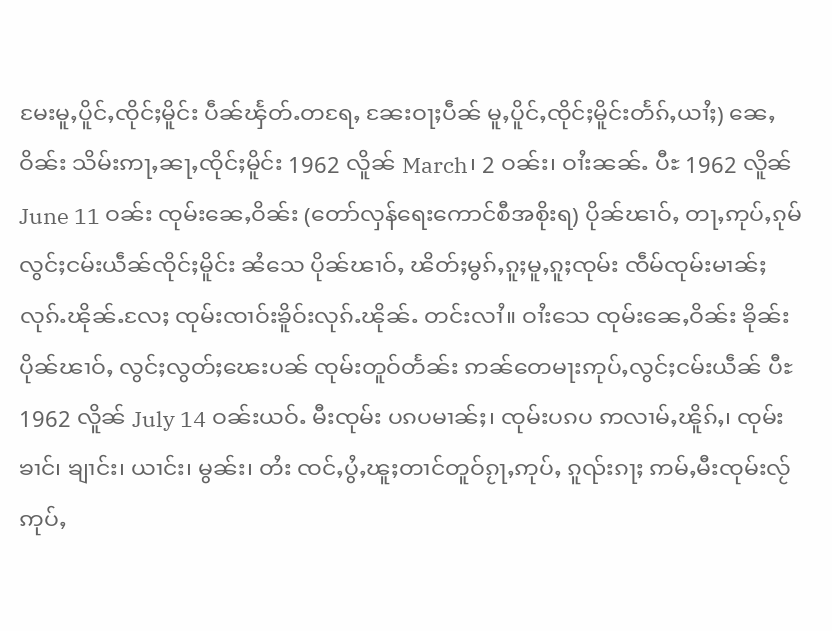မႄးမူႇပိူင်ႇၸိုင်ႈမိူင်း ပဵၼ်ၾႅတ်ႉတရႄႇ ၼႄးဝႃႈပဵၼ် မူႇပိူင်ႇၸိုင်ႈမိူင်းတႅၵ်ႇယၢႆႈ) ၼေႇဝိၼ်း သိမ်းဢႃႇၼႃႇၸိုင်ႈမိူင်း 1962 လိူၼ် March၊ 2 ဝၼ်း၊ ဝၢႆးၼၼ်ႉ ပီႊ 1962 လိူၼ် June 11 ဝၼ်း ၸုမ်းၼေႇဝိၼ်း (တော်လှန်ရေးကောင်စီအစိုးရ) ပိုၼ်ၽၢဝ်ႇ တႃႇဢုပ်ႇၵုမ်လွင်ႈငမ်းယဵၼ်ၸိုင်ႈမိူင်း ၼႆသေ ပိုၼ်ၽၢဝ်ႇ ၽိတ်ႈမွၵ်ႇၵူႈမူႇၵူႈၸုမ်း ၸဵမ်ၸုမ်းမၢၼ်ႈလုၵ်ႉၽိုၼ်ႉလႄႈ ၸုမ်းၸၢဝ်းၶိူဝ်းလုၵ်ႉၽိုၼ်ႉ တင်းလၢႆ။ ဝၢႆးသေ ၸုမ်းၼေႇဝိၼ်း ၶိုၼ်းပိုၼ်ၽၢဝ်ႇ လွင်ႈလွတ်ႈၽေးပၼ် ၸုမ်းတူဝ်တႅၼ်း ဢၼ်တေမႃးဢုပ်ႇလွင်ႈငမ်းယဵၼ် ပီႊ 1962 လိူၼ် July 14 ဝၼ်းယဝ်ႉ မီးၸုမ်း ပၵပမၢၼ်ႈ၊ ၸုမ်းပၵပ ဢလၢမ်ႇၽိူၵ်ႇ၊ ၸုမ်းၶၢင်၊ ၶျၢင်း၊ ယၢင်း၊ မွၼ်း၊ တႆး ၸင်ႇပွႆႇၽူႈတၢင်တူဝ်ၵႂႃႇဢုပ်ႇ ၵူၺ်းၵႃႈ ဢမ်ႇမီးၸုမ်းလႂ် ဢုပ်ႇ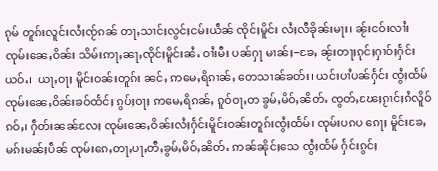ၵုမ် တူၵ်းလူင်းလႆႈၸႂ်ၵၼ် တႃႇသၢင်ႈလွင်ႈငမ်းယဵၼ် ၸိုင်ႈမိူင်း လႆႈလီၶိုၼ်းမႃး၊ ၼႂ်းငဝ်းလၢႆး ၸုမ်းၼေႇဝိၼ်း သိမ်းဢႃႇၼႃႇၸိုင်ႈမိူင်းၼႆႉ ဝၢႆးမီး ပၼ်ႁႃ မၢၼ်ႈ−ၶႄႇ ၼႂ်းတႃႈၵုင်ႈႁၢဝ်ႈႁႅင်းယဝ်ႉ၊  ယႃႇဝႃႈ မိူင်းဝၼ်းတူၵ်း ၼင်ႇ ဢမေႇရိၵၢၼ်ႇ တေသၢၼ်ၶတ်း၊ ယင်းပၢႆပၼ်ႁႅင်း ၸွႆႈထႅမ် ၸုမ်းၼေႇဝိၼ်းၶဝ်ထႅင်ႈ ၵွပ်ႈဝႃႈ ဢမေႇရိၵၼ်ႇ ၵူဝ်ဝႃႇတ ၶွမ်ႇမိဝ်ႇၼိတ်ႉ ၸွတ်ႇၽႄႈၵႂၢင်ႈၵႆလိူဝ်ၵဝ်ႇ၊ ႁဵတ်းၼၼ်လႄႈ ၸုမ်းၼေႇဝိၼ်းလႆႈႁႅင်းမိူင်းဝၼ်းတူၵ်းၸွႆႈထႅမ်၊ ၸုမ်းပၵပ ၵေႃႈ မိူင်းၶႄႇ မၵ်းမၼ်ႈပဵၼ် ၸုမ်းၵေႇတႃႇပႃႇတီႇၶွမ်ႇမိဝ်ႇၼိတ်ႉ ဢၼ်ၼိုင်ႈသေ ၸွႆႈထႅမ် ႁႅင်းၵွင်ႈ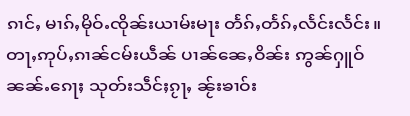ၵၢင်ႇ မၢၵ်ႇမိုဝ်ႉၸိုၼ်းယၢမ်းမႃး တႅၵ်ႇတႅၵ်ႇလႅင်းလႅင်း။  တႃႇဢုပ်ႇၵၢၼ်ငမ်းယဵၼ် ပၢၼ်ၼေႇဝိၼ်း ဢွၼ်ႁူဝ်ၼၼ်ႉၵေႃႈ သုတ်းသဵင်ႈၵႂႃႇ ၼႂ်းၶၢဝ်း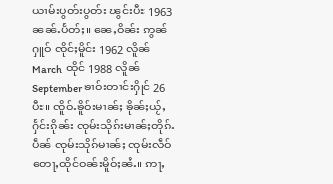ယၢမ်းပွတ်းပွတ်း ၽွင်းပီႊ 1963 ၼၼ်ႉပႅတ်ႈ။ ၼေႇဝိၼ်း ဢွၼ်ႁူဝ် ၸိုင်ႈမိူင်း 1962 လိူၼ် March  ထိုင် 1988 လိူၼ် September ၶၢဝ်းတၢင်းႁိုင် 26 ပီႊ။ ၸိူဝ်ႉၶိူဝ်းမၢၼ်ႈ ၶိုၼ်ႈယႂ်ႇႁႅင်းၵိုၼ်း ၸုမ်းသိုၵ်းမၢၼ်ႈတိုၵ်ႉပဵၼ် ၸုမ်းသိုၵ်မၢၼ်ႈ ၸုမ်းလဵဝ် တေႃႇထိုင်ဝၼ်းမိူဝ်ႈၼႆႉ။ ဢႃႇ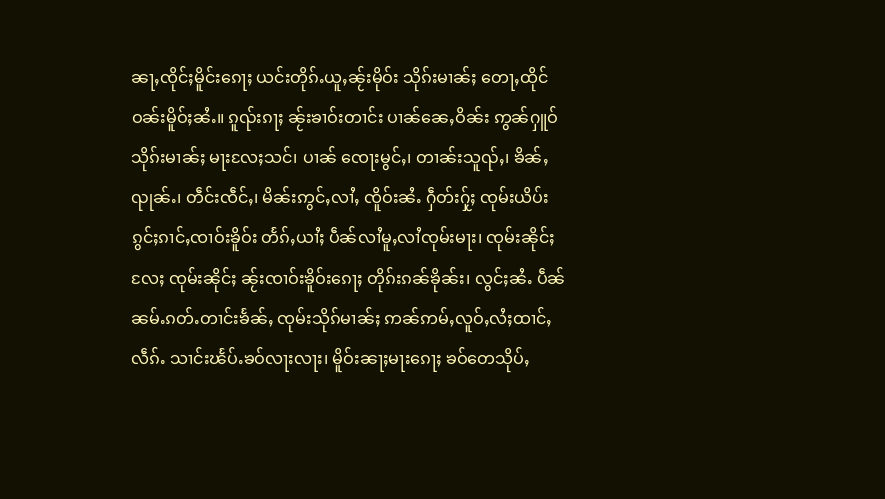ၼႃႇၸိုင်ႈမိူင်းၵေႃႈ ယင်းတိုၵ်ႉယူႇၼႂ်းမိုဝ်း သိုၵ်းမၢၼ်ႈ တေႃႇထိုင်ဝၼ်းမိူဝ်ႈၼႆႉ။ ၵူၺ်းၵႃႈ ၼႂ်းၶၢဝ်းတၢင်း ပၢၼ်ၼေႇဝိၼ်း ဢွၼ်ႁူဝ်သိုၵ်းမၢၼ်ႈ မႃးလႄႈသင်၊ ပၢၼ် ၸေႃးမွင်ႇ၊ တၢၼ်းသူၺ်ႇ၊ ၶိၼ်ႇၺုၼ်ႉ၊ တဵင်းၸဵင်ႇ၊ မိၼ်းဢွင်ႇလၢႆႇ ၸိူဝ်းၼႆႉ ႁဵတ်းႁႂ်ႈ ၸုမ်းယိပ်းၵွင်ႈၵၢင်ႇၸၢဝ်းၶိူဝ်း တႅၵ်ႇယၢႆႈ ပဵၼ်လၢႆမူႇလၢႆၸုမ်းမႃး၊ ၸုမ်းၼိုင်ႈလႄႈ ၸုမ်းၼိုင်ႈ ၼႂ်းၸၢဝ်းၶိူဝ်းၵေႃႈ တိုၵ်းၵၼ်ၶိုၼ်း၊ လွင်ႈၼႆႉ ပဵၼ်ၼမ်ႉၵတ်ႉတၢင်းၶႅၼ်ႇ ၸုမ်းသိုၵ်မၢၼ်ႈ ဢၼ်ဢမ်ႇလူဝ်ႇလႆႈထၢင်ႇလဵၵ်ႉ သၢင်းၽႅပ်ႉၶဝ်လႃးလႃး၊ မိူဝ်းၼႃႈမႃးၵေႃႈ ၶဝ်တေသိုပ်ႇ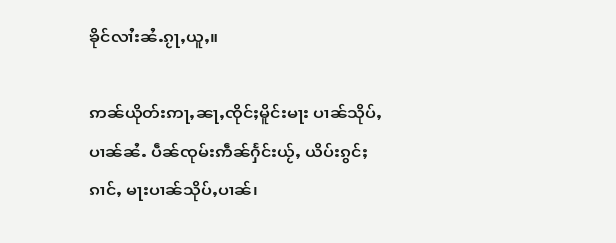ၶိုင်လၢႆးၼႆႉၵႂႃႇယူႇ။

ဢၼ်ယိုတ်းဢႃႇၼႃႇၸိုင်ႈမိူင်းမႃး ပၢၼ်သိုပ်ႇပၢၼ်ၼႆႉ ပဵၼ်ၸုမ်းဢဵၼ်ႁႅင်းယႂ်ႇ ယိပ်းၵွင်ႈၵၢင်ႇ မႃးပၢၼ်သိုပ်ႇပၢၼ်၊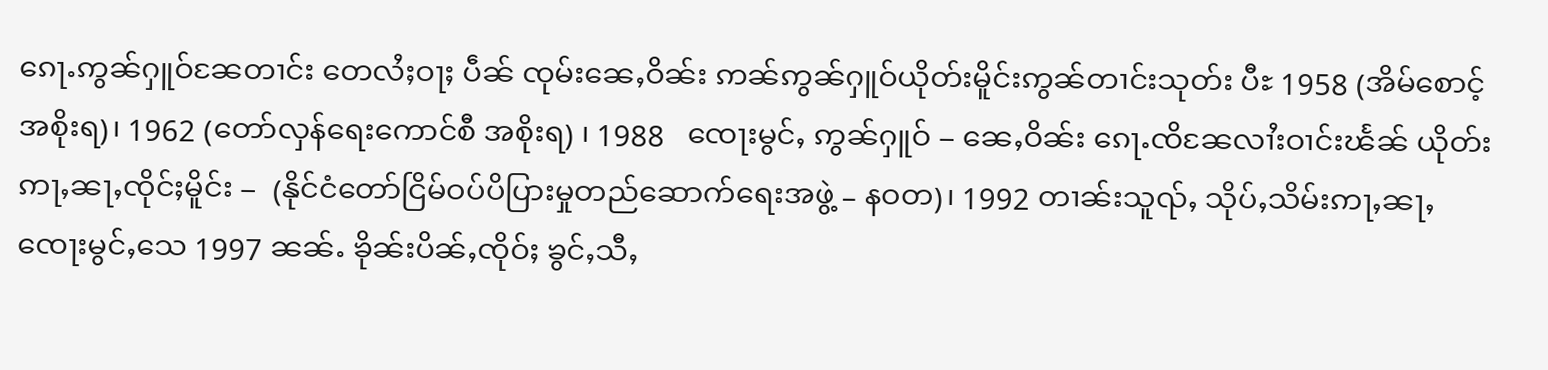ၵေႃႉဢွၼ်ႁူဝ်ၼႄတၢင်း တေလႆႈဝႃႈ ပဵၼ် ၸုမ်းၼေႇဝိၼ်း ဢၼ်ဢွၼ်ႁူဝ်ယိုတ်းမိူင်းဢွၼ်တၢင်းသုတ်း ပီႊ 1958 (အိမ်စောင့်အစိုးရ)၊ 1962 (တော်လှန်ရေးကောင်စီ အစိုးရ) ၊ 1988   ၸေႃးမွင်ႇ ဢွၼ်ႁူဝ် − ၼေႇဝိၼ်း ၵေႃႉၸိၼႄလၢႆးဝၢင်းၽႅၼ် ယိုတ်းဢႃႇၼႃႇၸိုင်ႈမိူင်း −  (နိုင်ငံတော်ငြိမ်ဝပ်ပိပြားမှုတည်ဆောက်‌ရေးအဖွဲ့ – နဝတ)၊ 1992 တၢၼ်းသူၺ်ႇ သိုပ်ႇသိမ်းဢႃႇၼႃႇ ၸေႃးမွင်ႇသေ 1997 ၼၼ်ႉ ၶိုၼ်းပိၼ်ႇၸိုဝ်ႈ ၶွင်ႇသီႇ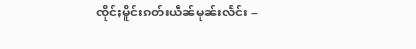ၸိုင်ႈမိူင်းၵတ်းယဵၼ်မုၼ်းလႅင်း −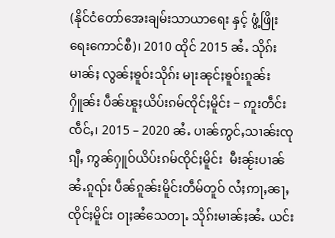(နိုင်ငံတော်အေးချမ်းသာယာရေး နှင့် ဖွံ့ဖြိုးရေးကောင်စီ)၊ 2010 ထိုင် 2015 ၼႆႉ သိုၵ်းမၢၼ်ႈ လွၼ်ႈၶူဝ်းသိုၵ်း မႃးၼုင်ႈၶူဝ်းၵူၼ်းႁိူၼ်း ပဵၼ်ၽူႈယိပ်းၵမ်ၸိုင်ႈမိူင်း − ဢူးတဵင်းၸဵင်ႇ၊ 2015 – 2020 ၼႆႉ ပၢၼ်ဢွင်ႇသၢၼ်းၸုၵျီႇ ဢွၼ်ႁူဝ်ယိပ်းၵမ်ၸိုင်ႈမိူင်း  မီးၼႂ်းပၢၼ်ၼႆႉၵူၺ်း ပဵၼ်ၵူၼ်းမိူင်းတဵမ်တူဝ် လႆႈဢႃႇၼႃႇၸိုင်ႈမိူင်း ဝႃႈၼႆသေတႃႉ သိုၵ်းမၢၼ်ႈၼႆႉ ယင်း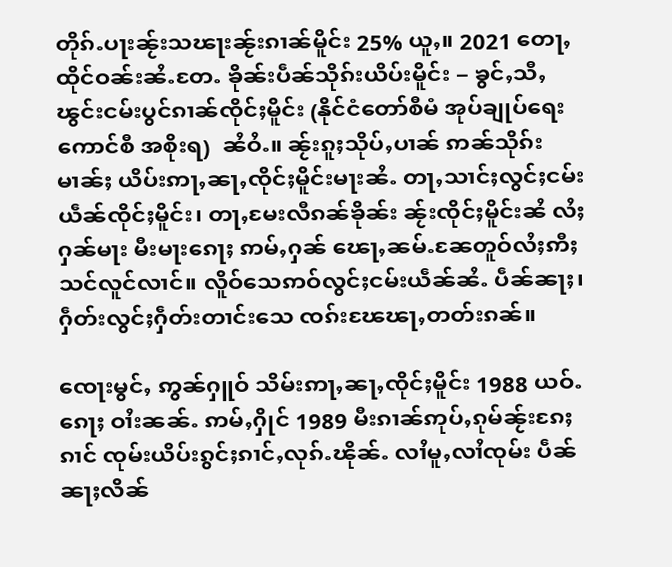တိုၵ်ႉပႃးၼႂ်းသၽႃးၼႂ်းၵၢၼ်မိူင်း 25% ယူႇ။ 2021 တေႃႇထိုင်ဝၼ်းၼႆႉတႄႉ ၶိုၼ်းပဵၼ်သိုၵ်းယိပ်းမိူင်း − ၶွင်ႇသီႇၽွင်းငမ်းပွင်ၵၢၼ်ၸိုင်ႈမိူင်း (နိုင်ငံတော်စီမံ အုပ်ချုပ်ရေးကောင်စီ အစိုးရ)  ၼႆဝႆႉ။ ၼႂ်းၵူႈသိုပ်ႇပၢၼ် ဢၼ်သိုၵ်းမၢၼ်ႈ ယိပ်းဢႃႇၼႃႇၸိုင်ႈမိူင်းမႃးၼႆႉ တႃႇသၢင်ႈလွင်ႈငမ်းယဵၼ်ၸိုင်ႈမိူင်း၊ တႃႇမႄးလီၵၼ်ၶိုၼ်း ၼႂ်းၸိုင်ႈမိူင်းၼႆ လႆႈႁၼ်မႃး မီးမႃးၵေႃႈ ဢမ်ႇႁၼ် ၽေႃႇၼမ်ႉၼႄတူဝ်လႆႈဢီႈသင်လူင်လၢင်။ လိူဝ်သေဢဝ်လွင်ႈငမ်းယဵၼ်ၼႆႉ ပဵၼ်ၼႃႈ၊ ႁဵတ်းလွင်ႈႁဵတ်းတၢင်းသေ ၸၵ်းၽႄၽႃႇတတ်းၵၼ်။

ၸေႃးမွင်ႇ ဢွၼ်ႁူဝ် သိမ်းဢႃႇၼႃႇၸိုင်ႈမိူင်း 1988 ယဝ်ႉၵေႃႈ ဝၢႆးၼၼ်ႉ ဢမ်ႇႁိုင် 1989 မီးၵၢၼ်ဢုပ်ႇၵုမ်ၼႂ်းၵႄႈၵၢင် ၸုမ်းယိပ်းၵွင်ႈၵၢင်ႇလုၵ်ႉၽိုၼ်ႉ လၢႆမူႇလၢႆၸုမ်း ပဵၼ် ၼႃႈလိၼ်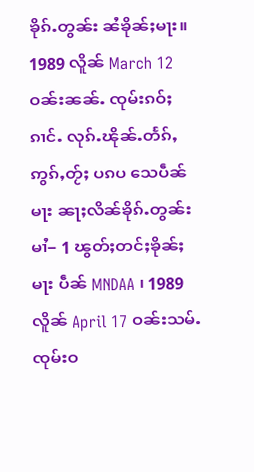ၶိုၵ်ႉတွၼ်း ၼႆၶိုၼ်ႈမႃး။ 1989 လိူၼ် March 12 ဝၼ်းၼၼ်ႉ ၸုမ်းၵဝ်ႈၵၢင်ႉ လုၵ်ႉၽိုၼ်ႉတႅၵ်ႇဢွၵ်ႇတႂ်ႈ ပၵပ သေပဵၼ်မႃး ၼႃႈလိၼ်ၶိုၵ်ႉတွၼ်း မၢႆ− 1 ၽွတ်ႈတင်ႈၶိုၼ်ႈမႃး ပဵၼ် MNDAA ၊ 1989 လိူၼ် April 17 ဝၼ်းသမ်ႉ ၸုမ်းဝ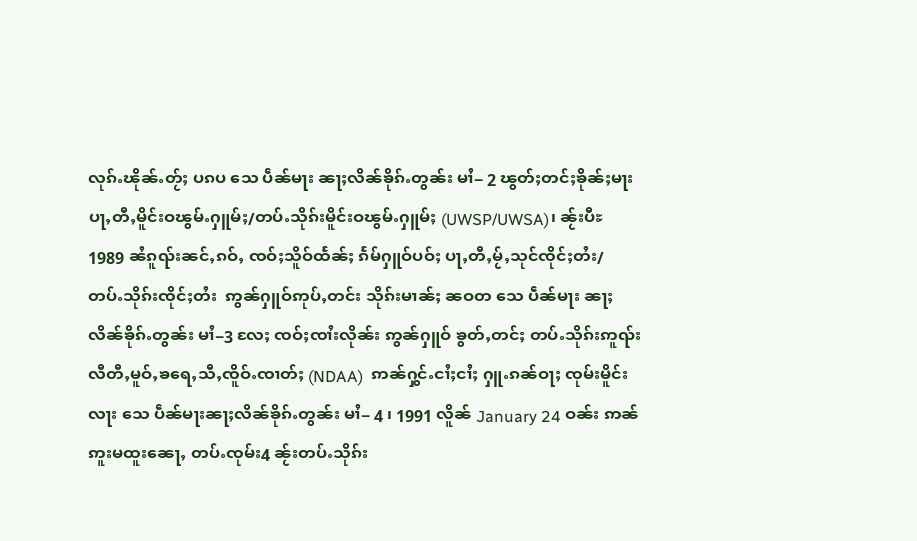လုၵ်ႉၽိုၼ်ႉတႂ်ႈ ပၵပ သေ ပဵၼ်မႃး ၼႃႈလိၼ်ၶိုၵ်ႉတွၼ်း မၢႆ− 2 ၽွတ်ႈတင်ႈၶိုၼ်ႈမႃး ပႃႇတီႇမိူင်းဝၽွမ်ႉႁူမ်ႈ/တပ်ႉသိုၵ်းမိူင်းဝၽွမ်ႉႁူမ်ႈ (UWSP/UWSA)၊ ၼႂ်းပီႊ 1989 ၼႆၵူၺ်းၼင်ႇၵဝ်ႇ ၸဝ်ႈသိူဝ်ထႅၼ်ႈ ၵႅမ်ႁူဝ်ပဝ်ႈ ပႃႇတီႇမႂ်ႇသုင်ၸိုင်ႈတႆး/ တပ်ႉသိုၵ်းၸိုင်ႈတႆး  ဢွၼ်ႁူဝ်ဢုပ်ႇတင်း သိုၵ်းမၢၼ်ႈ ၼဝတ သေ ပဵၼ်မႃး ၼႃႈလိၼ်ၶိုၵ်ႉတွၼ်း မၢႆ−3 လႄႈ ၸဝ်ႈၸၢႆးလိုၼ်း ဢွၼ်ႁူဝ် ၶွတ်ႇတင်ႈ တပ်ႉသိုၵ်းဢူၺ်းလီတီႇမူဝ်ႇၶရေႇသီႇၸိူဝ်ႉၸၢတ်ႈ (NDAA)  ဢၼ်ႁွင်ႉငၢႆႈငၢႆႈ ႁူႉၵၼ်ဝႃႈ ၸုမ်းမိူင်းလႃး သေ ပဵၼ်မႃးၼႃႈလိၼ်ၶိုၵ်ႉတွၼ်း မၢႆ− 4 ၊ 1991 လိူၼ် January 24 ဝၼ်း ဢၼ်ဢူးမထူးၼေႃႇ တပ်ႉၸုမ်း4 ၼႂ်းတပ်ႉသိုၵ်း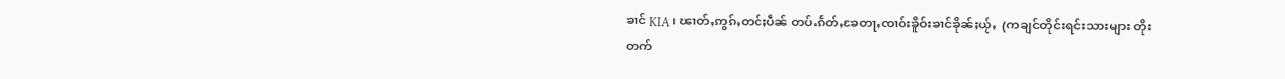ၶၢင် KIA ၊ ၽၢတ်ႇဢွၵ်ႇတင်ႈပဵၼ် တပ်ႉၵႅတ်ႇၶႄတႃႇၸၢဝ်းၶိူဝ်းၶၢင်ၶိုၼ်ႈယႂ်ႇ  (ကချင်တိုင်းရင်းသားများ တိုးတက်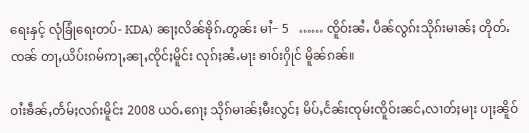ရေးနှင့် လုံခြုံ‌ရေးတပ်- KDA) ၼႃႈလိၼ်ၶိုၵ်ႉတွၼ်း မၢႆ− 5   …… ၸိူဝ်းၼႆႉ ပဵၼ်လွၵ်းသိုၵ်းမၢၼ်ႈ တိုတ်ႉၸၼ် တႃႇယိပ်းၵမ်ဢႃႇၼႃႇၸိုင်ႈမိူင်း လုၵ်ႈၼႆႉမႃး ၶၢဝ်းႁိုင် မိူၼ်ၵၼ်။

ဝၢႆးၶဵၼ်ႇတႅမ်ႈလၵ်းမိူင်း 2008 ယဝ်ႉၵေႃႈ သိုၵ်မၢၼ်ႈမီးလွင်ႈ မိပ်ႇငႅၼ်းၸုမ်းၸိူဝ်းၼင်ႇလၢတ်ႈမႃး ပႃႈၼိူဝ်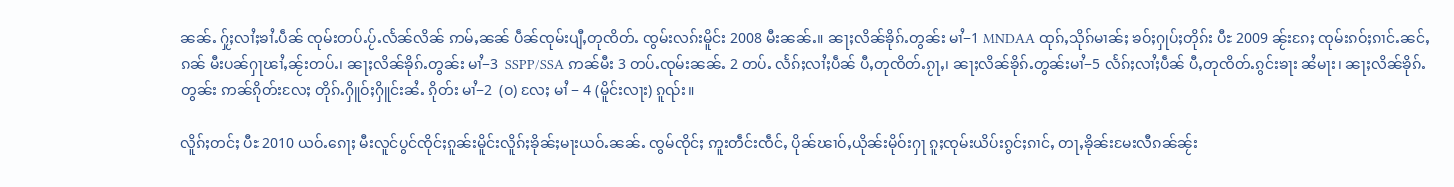ၼၼ်ႉ ႁႂ်ႈလၢႆႈၶၢႆႉပဵၼ် ၸုမ်းတပ်ႉပႂ်ႉလႅၼ်လိၼ် ဢမ်ႇၼၼ် ပဵၼ်ၸုမ်းပျီႇတုၸိတ်ႉ ၸွမ်းလၵ်းမိူင်း 2008 မီးၼၼ်ႉ။ ၼႃႈလိၼ်ၶိုၵ်ႉတွၼ်း မၢႆ−1 MNDAA ထုၵ်ႇသိုၵ်မၢၼ်ႈ ၶဝ်ႈႁုပ်ႈတိုၵ်း ပီႊ 2009 ၼႂ်းၵႄႈ ၸုမ်းၵဝ်ႈၵၢင်ႉၼင်ႇၵၼ် မီးပၼ်ႁႃၽၢႆႇၼႂ်းတပ်ႉ၊ ၼႃႈလိၼ်ၶိုၵ်ႉတွၼ်း မၢႆ−3  SSPP/SSA ဢၼ်မီး 3 တပ်ႉၸုမ်းၼၼ်ႉ 2 တပ်ႉ လႅၵ်ႈလၢႆႈပဵၼ် ပီႇတုၸိတ်ႉၵႂႃႇ၊ ၼႃႈလိၼ်ၶိုၵ်ႉတွၼ်းမၢႆ−5 လႅၵ်ႈလၢႆႈပဵၼ် ပီႇတုၸိတ်ႉၵွင်းၶႃး ၼႆမႃး၊ ၼႃႈလိၼ်ၶိုၵ်ႉတွၼ်း ဢၼ်ၵိုတ်းလႄႈ တိုၵ်ႉႁိူဝ်ႈႁိူင်းၼႆႉ ၵိုတ်း မၢႆ−2  (ဝ) လႄႈ မၢႆ − 4 (မိူင်းလႃး) ၵူၺ်း။

လိူၵ်ႈတင်ႈ ပီႊ 2010 ယဝ်ႉၵေႃႈ မီးလူင်ပွင်ၸိုင်ႈၵူၼ်းမိူင်းလိူၵ်ႈၶိုၼ်ႈမႃးယဝ်ႉၼၼ်ႉ ၸွမ်ၸိုင်ႈ ဢူးတဵင်းၸဵင်ႇ ပိုၼ်ၽၢဝ်ႇယိုၼ်းမိုဝ်းႁႃ ၵူႈၸုမ်းယိပ်းၵွင်ႈၵၢင်ႇ တႃႇၶိုၼ်းမႄးလီၵၼ်ၼႂ်း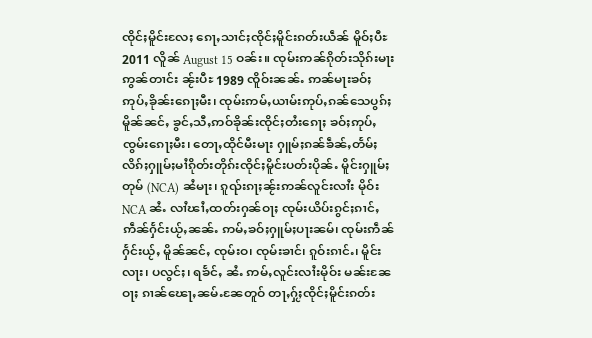ၸိုင်ႈမိူင်းလႄႈ ၵေႃႇသၢင်ႈၸိုင်ႈမိူင်းၵတ်းယဵၼ် မိူဝ်ႈပီႊ 2011 လိူၼ် August 15 ဝၼ်း။ ၸုမ်းဢၼ်ၵိုတ်းသိုၵ်းမႃးဢွၼ်တၢင်း ၼႂ်းပီႊ 1989 ၸိူဝ်းၼၼ်ႉ ဢၼ်မႃးၶဝ်ႈဢုပ်ႇၶိုၼ်းၵေႃႈမီး၊ ၸုမ်းဢမ်ႇယၢမ်းဢုပ်ႇၵၼ်သေပွၵ်ႈ မိူၼ်ၼင်ႇ ၶွင်ႇသီႇဢဝ်ၶိုၼ်းၸိုင်ႈတႆးၵေႃႈ ၶဝ်ႈဢုပ်ႇၸွမ်းၵေႃႈမီး၊ တေႃႇထိုင်မီးမႃး ႁူမ်ႈၵၼ်ၶဵၼ်ႇတႅမ်ႈ လိၵ်ႈႁူမ်ႈမၢႆၵိုတ်းတိုၵ်းၸိုင်ႈမိူင်းပတ်းပိုၼ်ႉ မိူင်းႁူမ်ႈတုမ် (NCA) ၼႆမႃး၊ ၵူၺ်းၵႃႈၼႂ်းဢၼ်လူင်းလၢႆး မိုဝ်း NCA ၼႆႉ လၢႆၽၢႆႇထတ်းႁၼ်ဝႃႈ ၸုမ်းယိပ်းၵွင်ႈၵၢင်ႇဢဵၼ်ႁႅင်းယႂ်ႇၼၼ်ႉ ဢမ်ႇၶဝ်ႈႁူမ်ႈပႃးၼမ်၊ ၸုမ်းဢဵၼ် ႁႅင်းယႂ်ႇ မိူၼ်ၼင်ႇ ၸုမ်းဝ၊ ၸုမ်းၶၢင်၊ ၵူဝ်းၵၢင်ႉ၊ မိူင်းလႃး၊ ပလွင်ႈ၊ ရၶႅင်ႇ ၼႆႉ ဢမ်ႇလူင်းလၢႆးမိုဝ်း မၼ်းၼႄဝႃႈ ၵၢၼ်ၽေႃႇၼမ်ႉၼႄတူဝ် တႃႇႁႂ်ႈၸိုင်ႈမိူင်းၵတ်း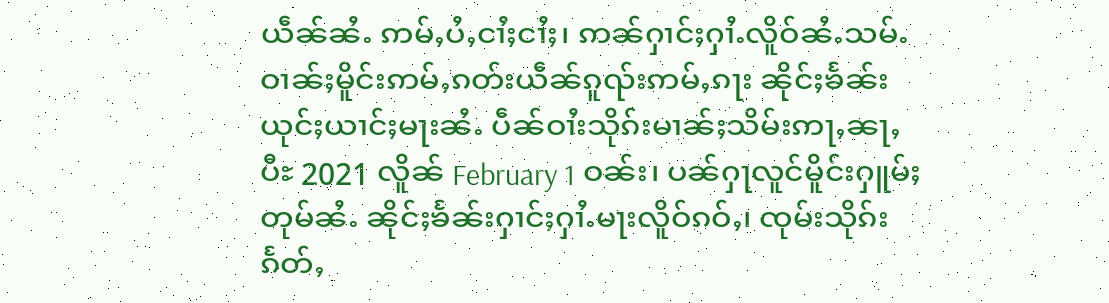ယဵၼ်ၼႆႉ ဢမ်ႇပႆႇငၢႆႈငၢႆႈ၊ ဢၼ်ႁၢင်ႈႁၢႆႉလိူဝ်ၼႆႉသမ်ႉ ဝၢၼ်ႈမိူင်းဢမ်ႇၵတ်းယဵၼ်ၵူၺ်းဢမ်ႇၵႃး ၼိုင်ႈၶႅၼ်းယုင်ႈယၢင်ႈမႃးၼႆႉ ပဵၼ်ဝၢႆးသိုၵ်းမၢၼ်ႈသိမ်းဢႃႇၼႃႇ ပီႊ 2021 လိူၼ် February 1 ဝၼ်း၊ ပၼ်ႁႃလူင်မိူင်းႁူမ်ႈတုမ်ၼႆႉ ၼိုင်ႈၶႅၼ်းႁၢင်ႈႁၢႆႉမႃးလိူဝ်ၵဝ်ႇ၊ ၸုမ်းသိုၵ်းၵႅတ်ႇ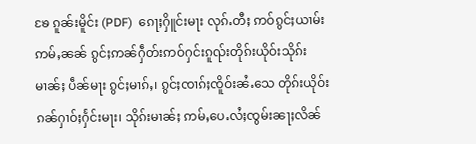ၶႄ ၵူၼ်းမိူင်း (PDF)  ၵေႃႈႁိူင်းမႃး လုၵ်ႉတီႈ ဢဝ်ၵွင်ႈယၢမ်း ဢမ်ႇၼၼ် ၵွင်ႈဢၼ်ႁဵတ်းဢဝ်ႁင်းၵူၺ်းတိုၵ်းယိုဝ်းသိုၵ်းမၢၼ်ႈ ပဵၼ်မႃး ၵွင်ႈမၢၵ်ႇ၊ ၵွင်ႈၸၢၵ်ႈၸိူဝ်းၼႆႉသေ တိုၵ်းယိုဝ်းၵၼ်ႁၢဝ်ႈႁႅင်းမႃး၊ သိုၵ်းမၢၼ်ႈ ဢမ်ႇပေႉလႆႈၸွမ်းၼႃႈလိၼ်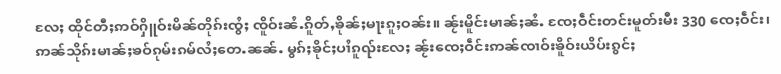လႄႈ ထိုင်တီႈဢဝ်ႁိူဝ်းမိၼ်တိုၵ်းၸွႆႈ ၸိူဝ်းၼႆႉၵိူတ်ႇၶိုၼ်ႈမႃးၵူႈဝၼ်း။ ၼႂ်းမိူင်းမၢၼ်ႈၼႆႉ ၸႄႈဝဵင်းတင်းမူတ်းမီး 330 ၸေႈဝဵင်း၊ ဢၼ်သိုၵ်းမၢၼ်ႈၶဝ်ၵုမ်းၵမ်လႆႈတေႉၼၼ်ႉ မွၵ်ႈၶိုင်ႈပၢႆၵူၺ်းလႄႈ ၼႂ်းၸေႈဝဵင်းဢၼ်ၸၢဝ်းၶိူဝ်းယိပ်းၵွင်ႈ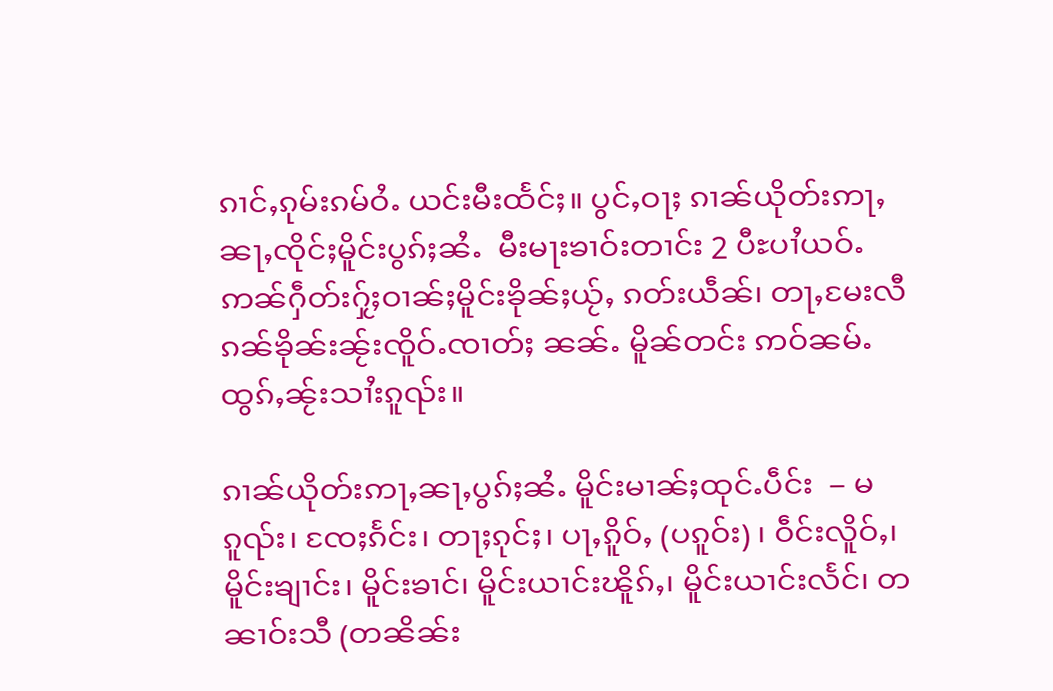ၵၢင်ႇၵုမ်းၵမ်ဝႆႉ ယင်းမီးထႅင်ႈ။ ပွင်ႇဝႃႈ ၵၢၼ်ယိုတ်းဢႃႇၼႃႇၸိုင်ႈမိူင်းပွၵ်ႈၼႆႉ  မီးမႃးၶၢဝ်းတၢင်း 2 ပီႊပၢႆယဝ်ႉ ဢၼ်ႁဵတ်းႁႂ်ႈဝၢၼ်ႈမိူင်းၶိုၼ်ႈယႂ်ႇ ၵတ်းယဵၼ်၊ တႃႇမႄးလီၵၼ်ၶိုၼ်းၼႂ်းၸိူဝ်ႉၸၢတ်ႈ ၼၼ်ႉ မိူၼ်တင်း ဢဝ်ၼမ်ႉထွၵ်ႇၼႂ်းသၢႆးၵူၺ်း။

ၵၢၼ်ယိုတ်းဢႃႇၼႃႇပွၵ်ႈၼႆႉ မိူင်းမၢၼ်ႈထုင်ႉပဵင်း  − မၵူၺ်း၊ ၸႄႈၵႅင်း၊ တႃႈၵုင်ႈ၊ ပႃႇၵိူဝ်ႇ (ပၵူဝ်း) ၊ ဝဵင်းလိူဝ်ႇ၊ မိူင်းၶျၢင်း၊ မိူင်းၶၢင်၊ မိူင်းယၢင်းၽိူၵ်ႇ၊ မိူင်းယၢင်းလႅင်၊ တၼၢဝ်းသီ (တၼိၼ်း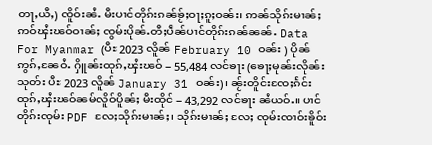တႃႇယီႇ) ၸိူဝ်းၼႆႉ မီးပၢင်တိုၵ်းၵၼ်ၶႂ်ႈဝႃႈၵူႈဝၼ်း၊ ဢၼ်သိုၵ်းမၢၼ်ႈဢဝ်ၾႆးၽဝ်ဝၢၼ်ႈ ၸွမ်းပိုၼ်ႉတီႈပဵၼ်ပၢင်တိုၵ်းၵၼ်ၼၼ်ႉ Data For Myanmar (ပီႊ 2023 လိူၼ် February 10 ဝၼ်း ) ပိုၼ်ဢွၵ်ႇၼႄဝႆႉ ႁိူၼ်းထုၵ်ႇၾႆးၽဝ် − 55,484 လင်ၶႃး (ၶေႃႈမုၼ်းလိုၼ်းသုတ်း ပီႊ 2023 လိူၼ် January 31 ဝၼ်း)၊ ၼႂ်းတိူင်းၸႄႈၵႅင်း ထုၵ်ႇၾႆးၽဝ်ၼမ်လိူဝ်ပိူၼ်ႈ မီးထိုင် − 43,292 လင်ၶႃး ၼႆယဝ်ႉ။ ပၢင်တိုၵ်းၸုမ်း PDF လႄႈသိုၵ်းမၢၼ်ႈ၊ သိုၵ်းမၢၼ်ႈ လႄႈ ၸုမ်းၸၢဝ်းၶိူဝ်း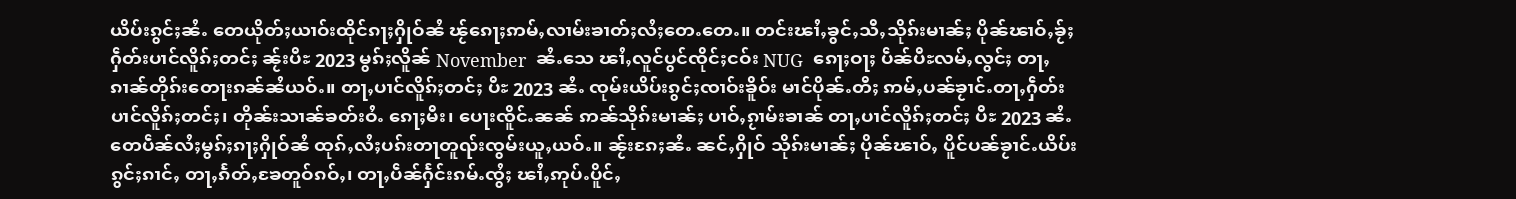ယိပ်းၵွင်ႈၼႆႉ တေယိုတ်ႈယၢဝ်းထိုင်ၵႃႈႁိုဝ်ၼႆ ၽႂ်ၵေႃႈဢမ်ႇလၢမ်းၶၢတ်ႈလႆႈတေႉတေႉ။ တင်းၽၢႆႇၶွင်ႇသီႇသိုၵ်းမၢၼ်ႈ ပိုၼ်ၽၢဝ်ႇၶႂ်ႈႁဵတ်းပၢင်လိူၵ်ႈတင်ႈ ၼႂ်းပီႊ 2023 မွၵ်ႈလိူၼ် November  ၼႆႉသေ ၽၢႆႇလူင်ပွင်ၸိုင်ႈငဝ်း NUG  ၵေႃႈဝႃႈ ပဵၼ်ပီႊလမ်ႇလွင်ႈ တႃႇၵၢၼ်တိုၵ်းတေႃးၵၼ်ၼႆယဝ်ႉ။ တႃႇပၢင်လိူၵ်ႈတင်ႈ ပီႊ 2023 ၼႆႉ ၸုမ်းယိပ်းၵွင်ႈၸၢဝ်းၶိူဝ်း မၢင်ပိုၼ်ႉတီႈ ဢမ်ႇပၼ်ၶႂၢင်ႉတႃႇႁဵတ်းပၢင်လိူၵ်ႈတင်ႈ၊ တိုၼ်းသၢၼ်ၶတ်းဝႆႉ ၵေႃႈမီး၊ ပေႃးၸိူင်ႉၼၼ် ဢၼ်သိုၵ်းမၢၼ်ႈ ပၢဝ်ႇၵႂၢမ်းၶၢၼ် တႃႇပၢင်လိူၵ်ႈတင်ႈ ပီႊ 2023 ၼႆႉ တေပဵၼ်လႆႈမွၵ်ႈၵႃႈႁိုဝ်ၼႆ ထုၵ်ႇလႆႈပၵ်းတႃတူၺ်းၸွမ်းယူႇယဝ်ႉ။ ၼႂ်းၵႄႈၼႆႉ ၼင်ႇႁိုဝ် သိုၵ်းမၢၼ်ႈ ပိုၼ်ၽၢဝ်ႇ ပိူင်ပၼ်ၶႂၢင်ႉယိပ်းၵွင်ႈၵၢင်ႇ တႃႇၵႅတ်ႇၶႄတူဝ်ၵဝ်ႇ၊ တႃႇပဵၼ်ႁႅင်းၵမ်ႉၸွႆႈ ၽၢႆႇဢုပ်ႉပိူင်ႇ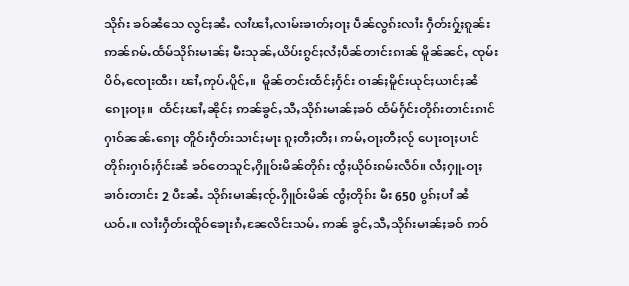သိုၵ်း ၶဝ်ၼႆသေ လွင်ႈၼႆႉ လၢႆၽၢႆႇလၢမ်းၶၢတ်ႈဝႃႈ ပဵၼ်လွၵ်းလၢႆး ႁဵတ်းႁႂ်ႈၵူၼ်းဢၼ်ၵမ်ႉထႅမ်သိုၵ်းမၢၼ်ႈ မီးသုၼ်ႇယိပ်းၵွင်ႈလႆႈပဵၼ်တၢင်းၵၢၼ် မိူၼ်ၼင်ႇ ၸုမ်းပိဝ်ႇၸေႃးထီး၊ ၽၢႆႇဢုပ်ႉပိူင်ႇ။  မိူၼ်တင်းထႅင်ႈႁႅင်း ဝၢၼ်ႈမိူင်းယုင်ႈယၢင်ႈၼႆၵေႃႈဝႃႈ။  ထႅင်ႈၽၢႆႇၼိုင်ႈ ဢၼ်ၶွင်ႇသီႇသိုၵ်းမၢၼ်ႈၶဝ် ထႅမ်ႁႅင်းတိုၵ်းတၢင်းၵၢင်ႁၢဝ်ၼၼ်ႉၵေႃႈ တိူဝ်းႁဵတ်းသၢင်ႈမႃး ၵူႈတီႈတီႈ၊ ဢမ်ႇဝႃႈတီႈလႂ် ပေႃးဝႃႈပၢင်တိုၵ်းႁၢဝ်ႈႁႅင်းၼႆ ၶဝ်တေသူင်ႇႁိူဝ်းမိၼ်တိုၵ်း ၸွႆႈယိုဝ်းၵမ်းလဵဝ်။ လႆႈႁူႉဝႃႈ ၶၢဝ်းတၢင်း 2 ပီႊၼႆႉ သိုၵ်းမၢၼ်ႈၸႂ်ႉႁိူဝ်းမိၼ် ၸွႆႈတိုၵ်း မီး 650 ပွၵ်ႈပၢႆ ၼႆယဝ်ႉ။ လၢႆးႁဵတ်းထိူဝ်ၶေႃးၵႆႇၼႄလိင်းသမ်ႉ ဢၼ် ၶွင်ႇသီႇသိုၵ်းမၢၼ်ႈၶဝ် ဢဝ်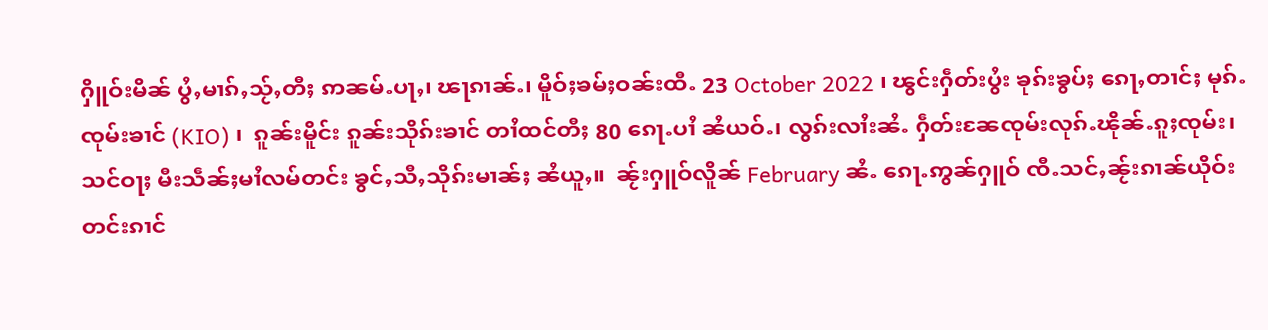ႁိူဝ်းမိၼ် ပွႆႇမၢၵ်ႇသႂ်ႇတီႈ ဢၼမ်ႉပႃႇ၊ ၽႃၵၢၼ်ႉ၊ မိူဝ်ႈၶမ်ႈဝၼ်းထီႉ 23 October 2022 ၊ ၽွင်းႁဵတ်းပွႆး ၶုၵ်းၶွပ်ႈ ၵေႃႇတၢင်ႈ မုၵ်ႉၸုမ်းၶၢင် (KIO) ၊  ၵူၼ်းမိူင်း ၵူၼ်းသိုၵ်းၶၢင် တၢႆထင်တီႈ 80 ၵေႃႉပၢႆ ၼႆယဝ်ႉ၊ လွၵ်းလၢႆးၼႆႉ ႁဵတ်းၼႄၸုမ်းလုၵ်ႉၽိုၼ်ႉၵူႈၸုမ်း၊ သင်ဝႃႈ မီးသဵၼ်ႈမၢႆလမ်တင်း ၶွင်ႇသီႇသိုၵ်းမၢၼ်ႈ ၼႆယူႇ။  ၼႂ်းႁူဝ်လိူၼ် February ၼႆႉ ၵေႃႉဢွၼ်ႁူဝ် ၸီႉသင်ႇၼႂ်းၵၢၼ်ယိုဝ်းတင်းၵၢင်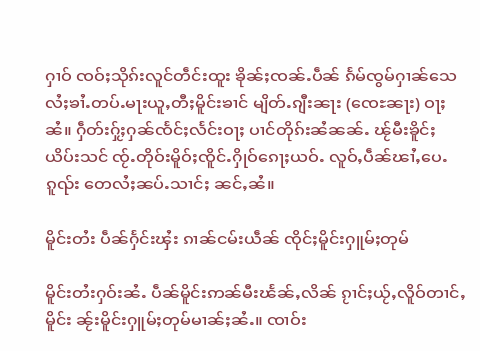ႁၢဝ် ၸဝ်ႈသိုၵ်းလူင်တဵင်းထူး ၶိုၼ်ႈၸၼ်ႉပဵၼ် ၵႅမ်ၸွမ်ႁၢၼ်သေ လႆႈၶၢႆႉတပ်ႉမႃးယူႇတီႈမိူင်းၶၢင် မျိတ်ႉၵျီးၼႃး (ၸေႊၼႃး) ဝႃႈၼႆ။ ႁဵတ်းႁႂ်ႈႁၼ်ၸႅင်ႈလႅင်းဝႃႈ ပၢင်တိုၵ်းၼႆၼၼ်ႉ ၽႂ်မီးၶိူင်ႈယိပ်းသင် ၸႂ်ႉတိုဝ်းမိူဝ်ႈၸိူင်ႉႁိုဝ်ၵေႃႈယဝ်ႉ လူဝ်ႇပဵၼ်ၽၢႆႇပေႉၵူၺ်း တေလႆႈၼပ်ႉသၢင်ႈ ၼင်ႇၼႆ။

မိူင်းတႆး ပဵၼ်ႁႅင်းၾႆး ၵၢၼ်ငမ်းယဵၼ် ၸိုင်ႈမိူင်းႁူမ်ႈတုမ်

မိူင်းတႆးႁဝ်းၼႆႉ ပဵၼ်မိူင်းဢၼ်မီးၽႅၼ်ႇလိၼ် ၵႂၢင်ႈယႂ်ႇလိူဝ်တၢင်ႇမိူင်း ၼႂ်းမိူင်းႁူမ်ႈတုမ်မၢၼ်ႈၼႆႉ။ ၸၢဝ်း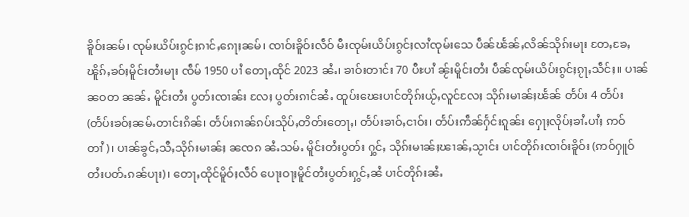ၶိူဝ်းၼမ်၊ ၸုမ်းယိပ်းၵွင်ႈၵၢင်ႇၵေႃႈၼမ်၊ ၸၢဝ်းၶိူဝ်းလဵဝ် မီးၸုမ်းယိပ်းၵွင်ႈလၢႆၸုမ်းသေ ပဵၼ်ၽႅၼ်ႇလိၼ်သိုၵ်းမႃး တႄႇၶႄႇၽိူၵ်ႇၶဝ်ႈမိူင်းတႆးမႃး ၸဵမ် 1950 ပၢႆ တေႃႇထိုင် 2023 ၼႆႉ၊ ၶၢဝ်းတၢင်း 70 ပီႊပၢႆ ၼႂ်းမိူင်းတႆး ပဵၼ်ၸုမ်းယိပ်းၵွင်ႈၵႂႃႇသဵင်ႈ။ ပၢၼ် ၼဝတ ၼၼ်ႉ မိူင်းတႆး ပွတ်းၸၢၼ်း လႄႈ ပွတ်းၵၢင်ၼႆႉ ထူပ်းၽေးပၢင်တိုၵ်းယႂ်ႇလူင်လႄႈ သိုၵ်းမၢၼ်ႈၽႅၼ် တႅပ်း 4 တႅပ်း (တႅပ်းၶဝ်ႈၼမ်ႉတၢင်းၵိၼ်၊ တႅပ်းၵၢၼ်ၵပ်းသိုပ်ႇတိတ်းတေႃႇ၊ တႅပ်းၶၢဝ်ႇငၢဝ်း၊ တႅပ်းဢဵၼ်ႁႅင်းၵူၼ်း ႁေႃႈလိုပ်ႈၶၢႆႉပၢႆႈ ဢဝ်တၢႆ)၊ ပၢၼ်ၶွင်ႇသီႇသိုၵ်းမၢၼ်ႈ ၼၸၵ ၼႆႉသမ်ႉ မိူင်းတႆးပွတ်း ႁွင်ႇ သိုၵ်းမၢၼ်ႈၽၢၼ်ႇသႂၢင်း ပၢင်တိုၵ်းၸၢဝ်းၶိူဝ်း (ဢဝ်ႁူဝ်တႆးပတ်ႉၵၼ်ပႃး)၊ တေႃႇထိုင်မိူဝ်ႈလဵဝ် ပေႃးဝႃႈမိူင်တႆးပွတ်းႁွင်ႇၼႆ ပၢင်တိုၵ်းၼႆႉ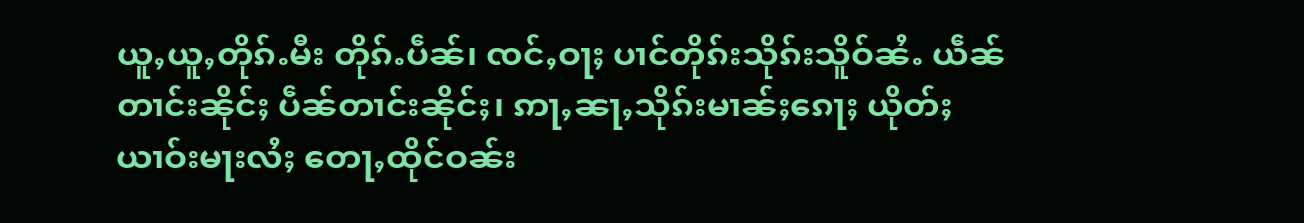ယူႇယူႇတိုၵ်ႉမီး တိုၵ်ႉပဵၼ်၊ ၸင်ႇဝႃႈ ပၢင်တိုၵ်းသိုၵ်းသိူဝ်ၼႆႉ ယဵၼ်တၢင်းၼိုင်ႈ ပဵၼ်တၢင်းၼိုင်ႈ၊ ဢႃႇၼႃႇသိုၵ်းမၢၼ်ႈၵေႃႈ ယိုတ်ႈယၢဝ်းမႃးလႆႈ တေႃႇထိုင်ဝၼ်း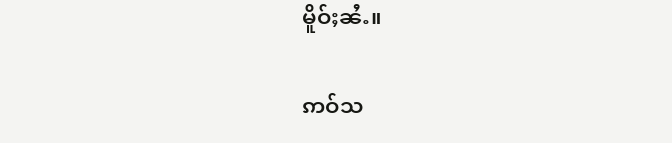မိူဝ်ႈၼႆႉ။

ဢဝ်သ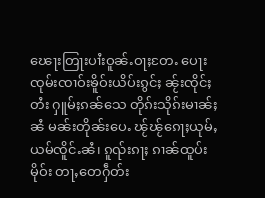ၽေႃးတြႃးပၢႆးဝူၼ်ႉဝႃႈတႄႉ ပေႃးၸုမ်းၸၢဝ်းၶိူဝ်းယိပ်းၵွင်ႈ ၼႂ်းၸိုင်ႈတႆး ႁူမ်ႈၵၼ်သေ တိုၵ်းသိုၵ်းမၢၼ်ႈၼႆ မၼ်းတိုၼ်းပေႉ ၽႂ်ၽႂ်ၵေႃႈယုမ်ႇယမ်ၸိူင်ႉၼႆ၊ ၵူၺ်းၵႃႈ ၵၢၼ်ထူပ်းမိုဝ်း တႃႇတေႁဵတ်း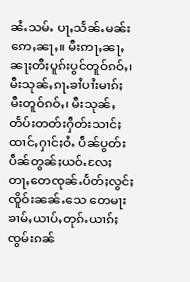ၼႆႉသမ်ႉ ပႃႇသႅၼ်ႉမၼ်းဢေႇၼႃႇ။ မီးဢႃႇၼႃႇ ၼႃႈတီႈပူၵ်းပွင်တူဝ်ၵဝ်ႇ၊ မီးသုၼ်ႇၵႃႉၶၢႆပၢႆးမၢၵ်ႈမီးတူဝ်ၵဝ်ႇ၊ မီးသုၼ်ႇတႅပ်းတတ်းႁဵတ်းသၢင်ႈထၢင်ႇႁၢင်ႈဝႆႉ ပဵၼ်ပွတ်းပဵၼ်တွၼ်ႈယဝ်ႉလႄႈ တႃႇတေၸုၼ်ႉပႅတ်ႈလွင်ႈၸိူဝ်းၼၼ်ႉသေ တေမႃးၶၢမ်ႇယၢပ်ႇတုၵ်ႉယၢၵ်ႈၸွမ်းၵၼ်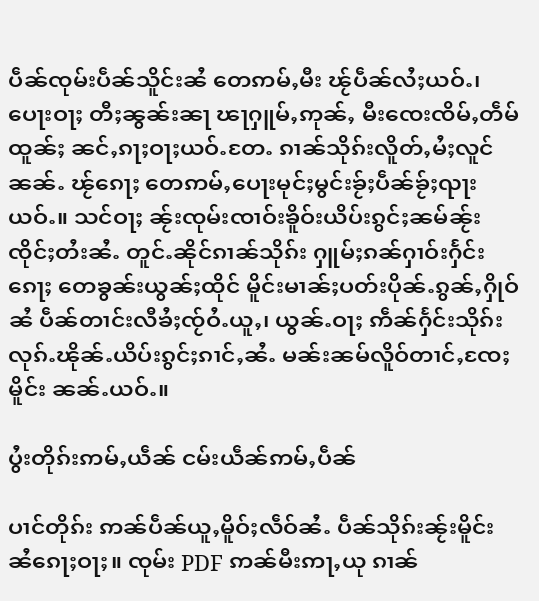ပဵၼ်ၸုမ်းပဵၼ်သိူင်းၼႆ တေဢမ်ႇမီး ၽႂ်ပဵၼ်လႆႈယဝ်ႉ၊ ပေႃးဝႃႈ တီႈၼွၼ်းၼႃ ၽႃႁူမ်ႇဢုၼ်ႇ မီးၸေးၸိမ်ႇတဵမ်ထူၼ်ႈ ၼင်ႇၵႃႈဝႃႈယဝ်ႉတႄႉ ၵၢၼ်သိုၵ်းလိူတ်ႇမႆႈလူင်ၼၼ်ႉ ၽႂ်ၵေႃႈ တေဢမ်ႇပေႃးမုင်ႈမွင်းၶႂ်ႈပဵၼ်ၶႂ်ႈၺႃးယဝ်ႉ။ သင်ဝႃႈ ၼႂ်းၸုမ်းၸၢဝ်းၶိူဝ်းယိပ်းၵွင်ႈၼမ်ၼႂ်းၸိုင်ႈတႆးၼႆႉ တူင်ႉၼိုင်ၵၢၼ်သိုၵ်း ႁူမ်ႈၵၼ်ႁၢဝ်းႁႅင်းၵေႃႈ တေၶွၼ်းယွၼ်ႈထိုင် မိူင်းမၢၼ်ႈပတ်းပိုၼ်ႉၵွၼ်ႇႁိုဝ်ၼႆ ပဵၼ်တၢင်းလီၶႆႈၸႂ်ဝႆႉယူႇ၊ ယွၼ်ႉဝႃႈ ဢဵၼ်ႁႅင်းသိုၵ်းလုၵ်ႉၽိုၼ်ႉယိပ်းၵွင်ႈၵၢင်ႇၼႆႉ မၼ်းၼမ်လိူဝ်တၢင်ႇၸႄႈမိူင်း ၼၼ်ႉယဝ်ႉ။

ပွႆးတိုၵ်းဢမ်ႇယဵၼ် ငမ်းယဵၼ်ဢမ်ႇပဵၼ်

ပၢင်တိုၵ်း ဢၼ်ပဵၼ်ယူႇမိူဝ်ႈလဵဝ်ၼႆႉ ပဵၼ်သိုၵ်းၼႂ်းမိူင်း ၼႆၵေႃႈဝႃႈ။ ၸုမ်း PDF ဢၼ်မီးဢႃႇယု ၵၢၼ်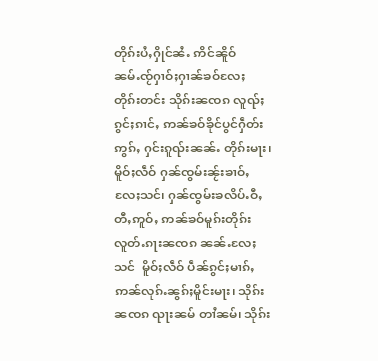တိုၵ်းပႆႇႁိုင်ၼႆႉ ဢိင်ၼိူဝ်ၼမ်ႉၸႂ်ႁၢဝ်ႈႁၢၼ်ၶဝ်လႄႈ တိုၵ်းတင်း သိုၵ်းၼၸၵ လူၺ်ႈ ၵွင်ႈၵၢင်ႇ ဢၼ်ၶဝ်ၶိုင်ပွင်ႁဵတ်းဢွၵ်ႇ ႁင်းၵူၺ်းၼၼ်ႉ တိုၵ်းမႃး၊ မိူဝ်ႈလဵဝ် ႁၼ်ၸွမ်းၼႂ်းၶၢဝ်ႇ လႄႈသင်၊ ႁၼ်ၸွမ်းၶလိပ်ႉဝီႇတီႇဢူဝ်ႇ ဢၼ်ၶဝ်မူၵ်းတိုၵ်း လူတ်ႉၵႃးၼၸၵ ၼၼ်ႉလႄႈသင်  မိူဝ်ႈလဵဝ် ပဵၼ်ၵွင်ႈမၢၵ်ႇ ဢၼ်လုၵ်ႉၼွၵ်ႈမိူင်းမႃး၊ သိုၵ်းၼၸၵ ၺႃးၼမ် တၢႆၼမ်၊ သိုၵ်း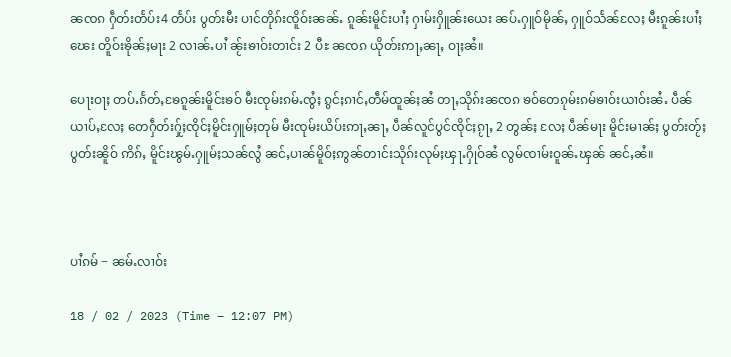ၼၸၵ ႁဵတ်းတႅပ်း4 တႅပ်း ပွတ်းမီး ပၢင်တိုၵ်းၸိူဝ်းၼၼ်ႉ ၵူၼ်းမိူင်းပၢႆႈ ႁၢမ်းႁိူၼ်းယေး ၼပ်ႉႁူဝ်မိုၼ်ႇ ႁူဝ်သႅၼ်လႄႈ မီးၵူၼ်းပၢႆႈၽေး တိူဝ်းၶိုၼ်ႈမႃး 2 လၢၼ်ႉပၢႆ ၼႂ်းၶၢဝ်းတၢင်း 2 ပီႊ ၼၸၵ ယိုတ်းဢႃႇၼႃႇ ဝႃႈၼႆ။

ပေႃးဝႃႈ တပ်ႉၵႅတ်ႇၶႄၵူၼ်းမိူင်းၶဝ် မီးၸုမ်းၵမ်ႉၸွႆႈ ၵွင်ႈၵၢင်ႇတဵမ်ထူၼ်ႈၼႆ တႃႇသိုၵ်းၼၸၵ ၶဝ်တေၵုမ်းၵမ်ၶၢဝ်းယၢဝ်းၼႆႉ ပဵၼ်ယၢပ်ႇလႄႈ တေႁဵတ်းႁႂ်ႈၸိုင်ႈမိူင်းႁူမ်ႈတုမ် မီးၸုမ်းယိပ်းဢႃႇၼႃႇ ပဵၼ်လူင်ပွင်ၸိုင်ႈၵႂႃႇ 2 တွၼ်ႈ လႄႈ ပဵၼ်မႃး မိူင်းမၢၼ်ႈ ပွတ်းတႂ်ႈ ပွတ်းၼိူဝ် ဢိၵ်ႇ မိူင်းၽွမ်ႉႁူမ်ႈသၼ်လွႆ ၼင်ႇပၢၼ်မိူဝ်ႈဢွၼ်တၢင်းသိုၵ်းလုမ်ႈၾႃႉႁိုဝ်ၼႆ လွမ်ၸၢမ်းဝူၼ်ႉၾၼ် ၼင်ႇၼႆ။



ပၢႆၵမ် − ၼမ်ႉလၢဝ်း

18 / 02 / 2023 (Time – 12:07 PM)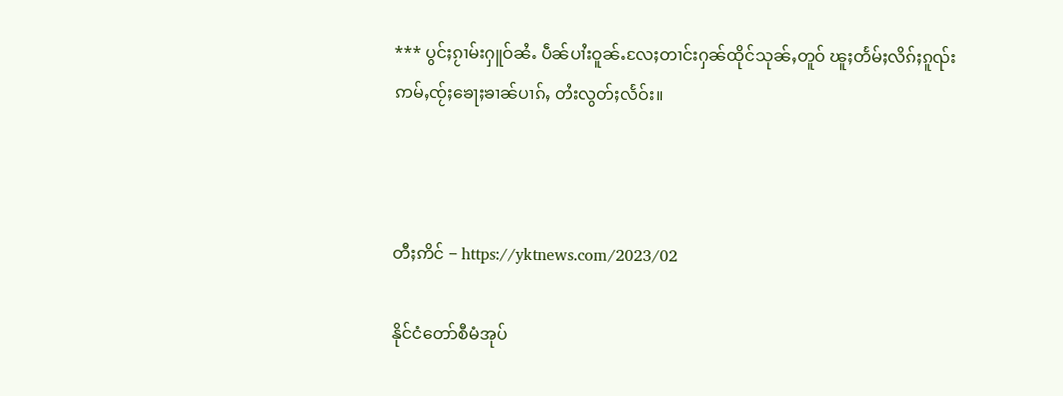*** ပွင်ႈၵႂၢမ်းႁူဝ်ၼႆႉ ပဵၼ်ပၢႆးဝူၼ်ႉလႄႈတၢင်းႁၼ်ထိုင်သုၼ်ႇတူဝ် ၽူႈတႅမ်ႈလိၵ်ႈၵူၺ်း ဢမ်ႇၸႂ်ႈၶေႃႈၶၢၼ်ပၢၵ်ႇ တႆးလွတ်ႈလႅဝ်း။



တီႈဢိင် − https://yktnews.com/2023/02

နိုင်ငံတော်စီမံအုပ်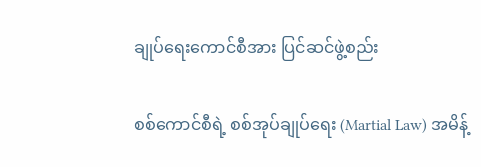ချုပ်ရေးကောင်စီအား ပြင်ဆင်ဖွဲ့စည်း

စစ်ကောင်စီရဲ့ စစ်အုပ်ချုပ်ရေး (Martial Law) အမိန့်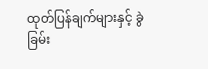ထုတ်ပြန်ချက်များနှင့် ခွဲခြမ်း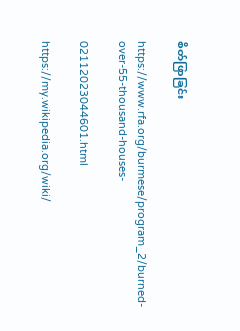စိတ်ဖြာခြင်း

https://www.rfa.org/burmese/program_2/burned-over-55-thousand-houses-

02112023044601.html

https://my.wikipedia.org/wiki/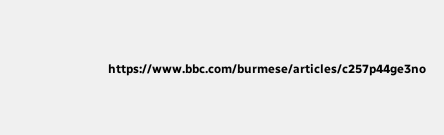https://www.bbc.com/burmese/articles/c257p44ge3no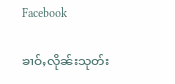Facebook

ၶၢဝ်ႇလိုၼ်းသုတ်း